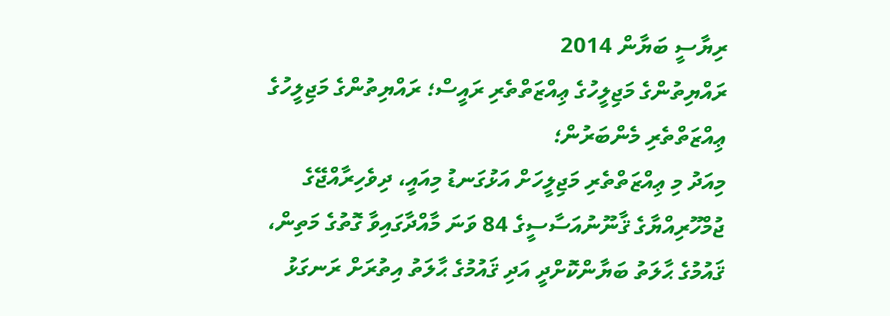ރިޔާސީ ބަޔާން 2014
ރައްޔިތުންގެ މަޖިލީހުގެ ޢިއްޒަތްތެރި ރައީސް؛ ރައްޔިތުންގެ މަޖިލީހުގެ ޢިއްޒަތްތެރި މެންބަރުން؛
މިއަދު މި ޢިއްޒަތްތެރި މަޖިލީހަށް އަޅުގަނޑު މިއައީ، ދިވެހިރާއްޖޭގެ ޖުމްހޫރިއްޔާގެ ޤާނޫނުއަސާސީގެ 84 ވަނަ މާއްދާގައިވާ ގޮތުގެ މަތިން، ޤައުމުގެ ޙާލަތު ބަޔާންކޮށްދީ އަދި ޤައުމުގެ ޙާލަތު އިތުރަށް ރަނގަޅު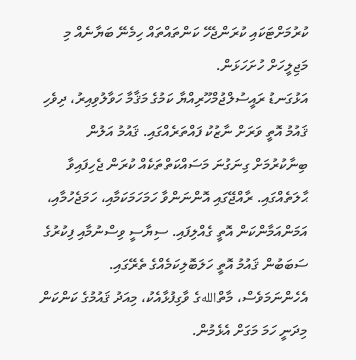ކުރުމަށްޓަކައި ކުރަންޖެހޭ ކަންތައްތައް ހިމެނޭ ބަޔާނެއް މި މަޖިލީހަށް ހުށަހަޅަން.
އަޅުގަނޑު ރައީސުލްޖުމްހޫރިއްޔާ ކަމުގެ މަޤާމާ ހަވާލުވިއިރު، ދިވެހި ޤައުމު އޮތީ ވަރަށް ނާޒުކު ފައްތަރެއްގައި. ޤައުމު އަލުން ބިނާކުރުމަށް ގިނަގުނަ މަސައްކަތްތަކެއް ކުރަން ޖެހިފައިވާ ޙާލަތެއްގައި. ރާއްޖޭގައި އޮންނަންވާ ހަމަހަމަކަމާއި، ހަމަޖެހުމާއި، އަމަންއަމާންކަން އޮތީ ގެއްލިފައި. ސިޔާސީ ވިސްނުމާއި ފިކުރުގެ ސަބަބުން ޤައުމު އޮތީ ހަލަބޮލިކަމެއްގެ ތެރޭގައި. އެހެންނަމަވެސް، މާތްاللهގެ ވާގިފުޅާއެކު، މިއަދު ޤައުމުގެ ކަންކަން މިދަނީ ހަމަ މަގަށް އެޅެމުން.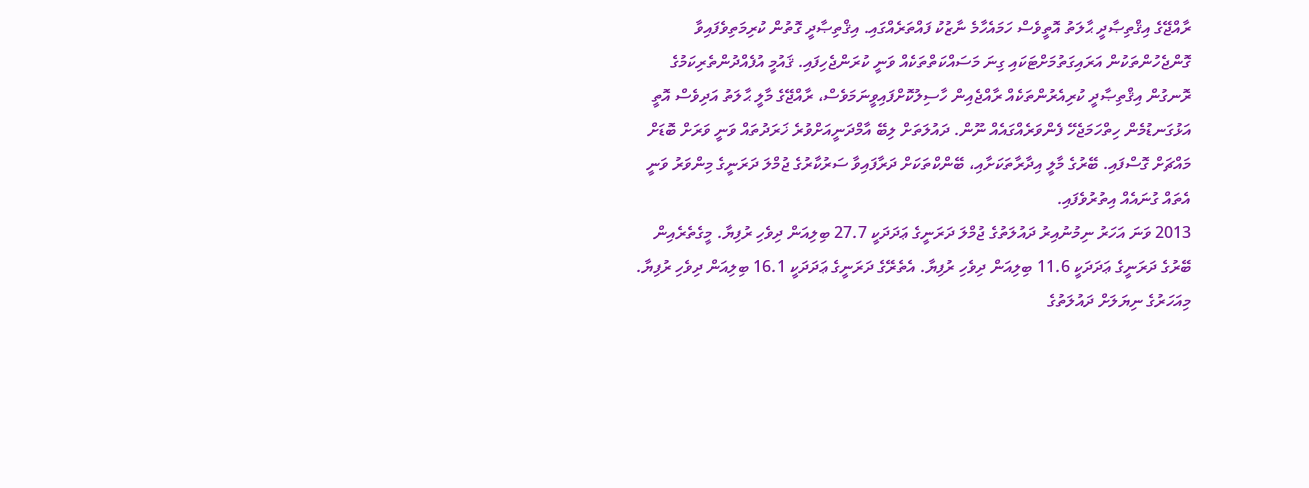ރާއްޖޭގެ އިޤްތިޞާދީ ޙާލަތު އޮތީވެސް ހަމައެހާމެ ނާޒުކު ފައްތަރެއްގައި. އިޤްތިޞާދީ ގޮތުން ކުރިމަތިވެފައިވާ ގޮންޖެހުންތަކުން އަރައިގަތުމަށްޓަކައި ގިނަ މަސައްކަތްތަކެއް ވަނީ ކުރަންޖެހިފައި. ޤައުމީ އުފެއްދުންތެރިކަމުގެ ރޮނގުން އިޤްތިޞާދީ ކުރިއެރުންތަކެއް ރާއްޖެއިން ހާސިލުކޮށްފައިވީނަމަވެސް، ރާއްޖޭގެ މާލީ ޙާލަތު އަދިވެސް އޮތީ އަޅުގަނޑުމެން ހިތްހަމަޖެހޭ ފެންވަރެއްގައެއް ނޫން. ދައުލަތަށް ލިބޭ އާމްދަނީއަށްވުރެ ޚަރަދުތައް ވަނީ ވަރަށް ބޮޑަށް މައްޗަށް ގޮސްފައި. ބޭރުގެ މާލީ އިދާރާތަކަށާއި، ބޭންކްތަކަށް ދަރާފައިވާ ސަރުކާރުގެ ޖުމްލަ ދަރަނީގެ މިންވަރު ވަނީ އެތައް ގުނައެއް އިތުރުވެފައި.
2013 ވަނަ އަހަރު ނިމުނުއިރު ދައުލަތުގެ ޖުމްލަ ދަރަނީގެ ޢަދަދަކީ 27.7 ބިލިއަން ދިވެހި ރުފިޔާ. މީގެތެރެއިން ބޭރުގެ ދަރަނީގެ ޢަދަދަކީ 11.6 ބިލިއަން ދިވެހި ރުފިޔާ. އެތެރޭގެ ދަރަނީގެ ޢަދަދަކީ 16.1 ބިލިއަން ދިވެހި ރުފިޔާ. މިއަހަރުގެ ނިޔަލަށް ދައުލަތުގެ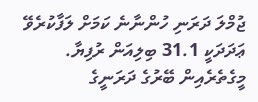ޖުމްލަ ދަރަނި ހުންނާނެ ކަމަށް ލަފާކުރެވޭ ޢަދަދަކީ 31.1 ބިލިއަން ރުފިޔާ. މީގެތެރެއިން ބޭރުގެ ދަރަނީގެ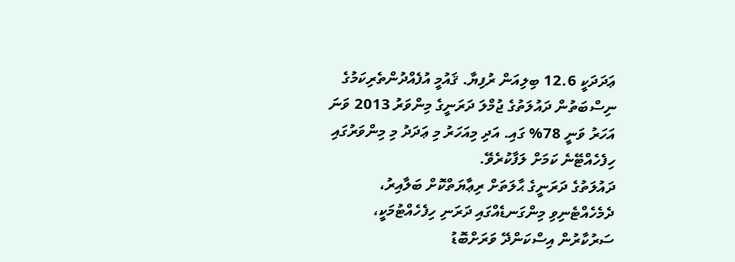ޢަދަދަކީ 12.6 ބިލިއަން ރުފިޔާ. ޤައުމީ އުފެއްދުންތެރިކަމުގެ ނިސްބަތުން ދައުލަތުގެ ޖުމްލަ ދަރަނީގެ މިންވަރު 2013 ވަނަ އަހަރު ވަނީ 78% ގައި. އަދި މިއަހަރު މި ޢަދަދު މި މިންވަރުގައި ހިފެހެއްޓޭނެ ކަމަށް ލަފާކުރެވޭ.
ދައުލަތުގެ ދަރަނީގެ ޙާލަތަށް ރިޢާޔަތްކޮށް ބަލާއިރު، ދެމެހެއްޓެނިވި މިންގަނޑެއްގައި ދަރަނި ހިފެހެއްޓުމަކީ، ސަރުކާރުން އިސްކަންދޭ ވަރަށްބޮޑު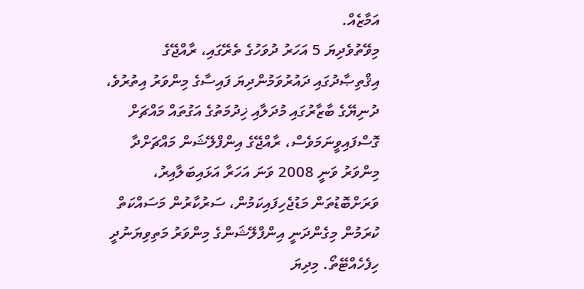އަމާޒެއް.
މިވޭތުވެދިޔަ 5 އަހަރު ދުވަހުގެ ތެރޭގައި، ރާއްޖޭގެ އިޤްތިޞާދުގައި ދައުރުވަމުންދިޔަ ފައިސާގެ މިންވަރު އިތުރުވެ، ދުނިޔޭގެ ބާޒާރުގައި މުދަލާއި ޚިދުމަތުގެ އަގުތައް މައްޗަށް ގޮސްފައިވީނަމަވެސް، ރާއްޖޭގެ އިންފްލޭޝަން މައްޗަށްދާ މިންވަރު ވަނީ 2008 ވަނަ އަހަރާ އަޅައިބަލާއިރު، ވަރަށްބޮޑުތަން މަޑުޖެހިފައިކަމުން، ސަރުކާރުން މަސައްކަތް ކުރަމުން މިގެންދަނީ އިންފްލޭޝަންގެ މިންވަރު މަތިވިޔަނުދީ ހިފެހެއްޓޭތޯ. މިދިޔަ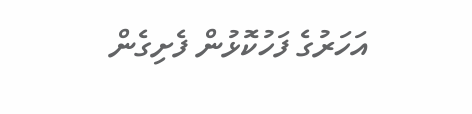އަހަރުގެ ފަހުކޮޅުން ފެށިގެން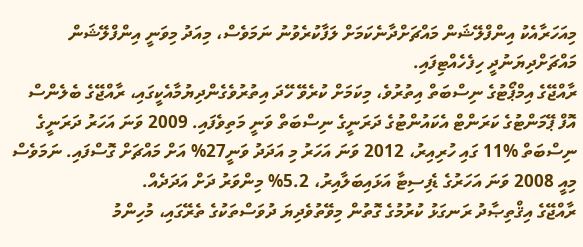މިއަހަރާއެކު އިންފްލޭޝަން މައްޗަށްދާނެކަމަށް ލަފާކުރެވުނު ނަމަވެސް، މިއަދު މިވަނީ އިންފްލޭޝަން މައްޗަށްދިޔަނުދީ ހިފެހެއްޓިފައި.
ރާއްޖޭގެ އިމްޕޯޓުގެ ނިސްބަތް އިތުރުވެ، މިކަމަށް ކުރެވޭ ހޭދަ އިތުރުވެގެންދިޔުމާއެކީގައި، ރާއްޖޭގެ ބެލެންސް އޮފް ޕޭމަންޓުގެ ކަރަންޓް އެކައުންޓުގެ ދަރަނީގެ ނިސްބަތް ވަނީ މަތިވެފައި. 2009 ވަނަ އަހަރު ދަރަނީގެ ނިސްބަތް %11 ގައި ހުރިއިރު، 2012 ވަނަ އަހަރު މި އަދަދު ވަނީ27% އަށް މައްޗަށް ގޮސްފައި. ނަމަވެސް މިއީ 2008 ވަނަ އަހަރުގެ ޑެފިސިޓާ އަޅައިބަލާއިރު، 5.2% މިންވަރު ދަށް އަދަދެއް.
ރާއްޖޭގެ އިޤްތިޞާދު ރަނގަޅު ކުރުމުގެ ގޮތުން މިވޭތުވެދިޔަ ދުވަސްތަކުގެ ތެރޭގައި، މުހިންމު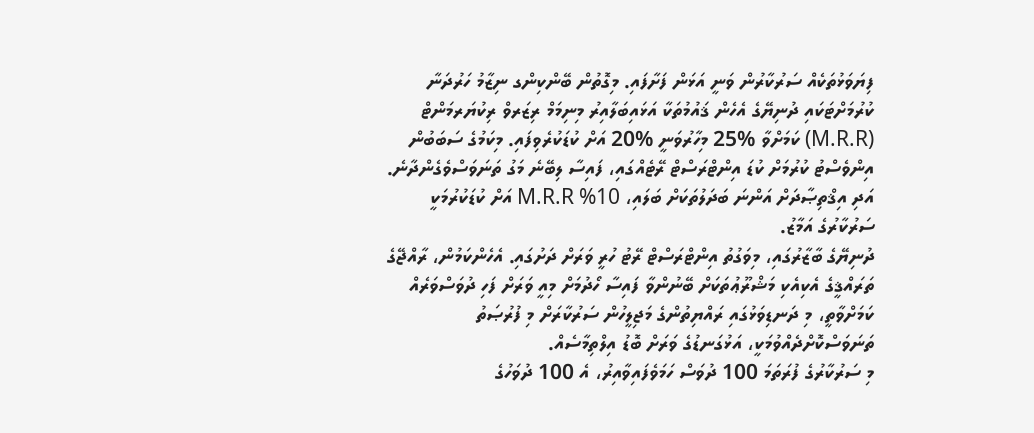ފިޔަވަޅުތަކެއް ސަރުކާރުން ވަނީ އަޅަން ފަށާފައި. މިގޮތުން ބޭންކިންގ ނިޒާމު ހަރުދަނާ ކުރުމަށްޓަކައި ދުނިޔޭގެ އެހެން ޤައުމުތަކާ އަޅައިބަލާއިރު މިނިމަމް ރިޒަރވް ރިކުޔަރމަންޓް (M.R.R) ކަމަށްވާ %25 މިހާރުވަނީ %20 އަށް ކުޑަކުރެވިފައި. މިކަމުގެ ސަބަބުން އިންވެސްޓު ކުރުމަށް ކުޑަ އިންޓްރަސްޓް ރޭޓެއްގައި، ފައިސާ ލިބޭނެ މަގު ތަނަވަސްވެގެންދާނެ. އަދި އިޤްތިޞާދަށް އަންނަ ބަދަލުތަކަށް ބަލައި، M.R.R %10 އަށް ކުޑަކުރުމަކީ ސަރުކާރުގެ އަމާޒު.
ދުނިޔޭގެ ބާޒާރުގައި، މިވަގުތު އިންޓްރަސްޓް ރޭޓު ހުރީ ވަރަށް ދަށުގައި. އެހެންކަމުން، ރާއްޖޭގެ ތަރައްޤީގެ އެކިއެކި މަޝްރޫޢުތަކަށް ބޭނުންވާ ފައިސާ ހޯދުމަށް މިއީ ވަރަށް ފަހި ދުވަސްވަރެއް ކަމަށްވާތީ، މި ދަނޑިވަޅުގައި ރައްޔިތުންގެ މަޖިލީހުން ސަރުކާރަށް މި ފުރުޞަތު ތަނަވަސްކޮށްދެއްވުމަކީ، އަޅުގަނޑުގެ ވަރަށް ބޮޑު އިލްތިމާސެއް.
މި ސަރުކާރުގެ ފުރަތަމަ 100 ދުވަސް ހަމަވެފައިވާއިރު، އެ 100 ދުވަހުގެ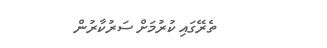ތެރޭގައި ކުރުމަށް ސަރުކާރުން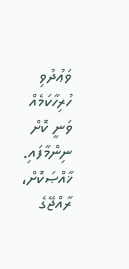ވަޢުދުވި ހުރިހާކަމެއް ވަނީ ކޮށް ނިންމާފައި. ޚާއްޞަކޮށް، ރާއްޖޭގެ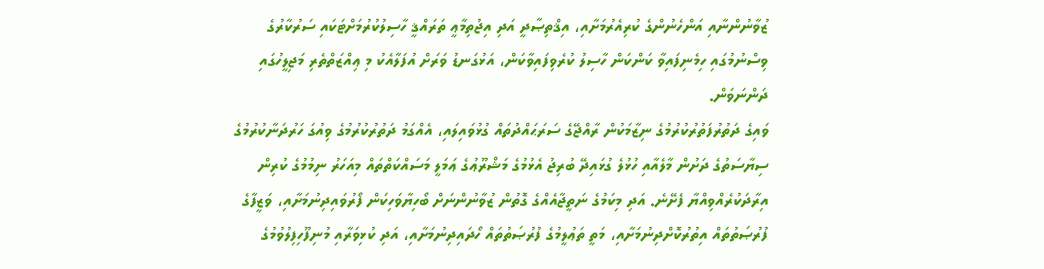ޒުވާނުންނާއި އަންހެނުންގެ ކުރިއެރުމަށާއި، އިޤްތިޞާދީ އަދި އިޖުތިމާޢީ ތަރައްޤީ ހާސިލުކުރުމަށްޓަކައި ސަރުކާރުގެ ވިސްނުމުގައި ހިމެނިފައިވާ ކަންކަން ހާސިލު ކުރެވިފައިވާކަން، އަޅުގަނޑު ވަރަށް އުފަލާއެކު މި ޢިއްޒަތްތެރި މަޖިލީހުގައި ދަންނަވަން.
ވައިގެ ދަތުރުފަތުރުކުރުމުގެ ނިޒާމަކުން ރާއްޖޭގެ ސަރަޙައްދުތައް ގުޅުވައިލައި، އެއްގަމު ދަތުރުކުރުމުގެ ވިއުގަ ހަރުދަނާކުރުމުގެ ސިޔާސަތުގެ ދަށުން މާލެއާއި ހުޅުލެ ގުޅައިދޭ ބުރިޖު އެޅުމުގެ މަޝްރޫޢުގެ ޢަމަލީ މަސައްކަތްތައް މިއަހަރު ނިމުމުގެ ކުރިން އިރާދަކުރެއްވިއްޔާ ފެށޭނެ. އަދި މިކަމުގެ ނަތީޖާއެއްގެ ގޮތުން ޒުވާނުންނަށް ބޯހިޔާވަހިކަން ފޯރުވައިދިނުމަށާއި، ވަޒީފާގެ ފުރުޞަތުތައް އިތުރުކޮށްދިނުމަށާއި، މަތީ ތަޢުލީމުގެ ފުރުޞަތުތައް ހޯދައިދިނުމަށާއި، އަދި ކުޅިވަރާއި މުނިފޫހިފިލުވުމުގެ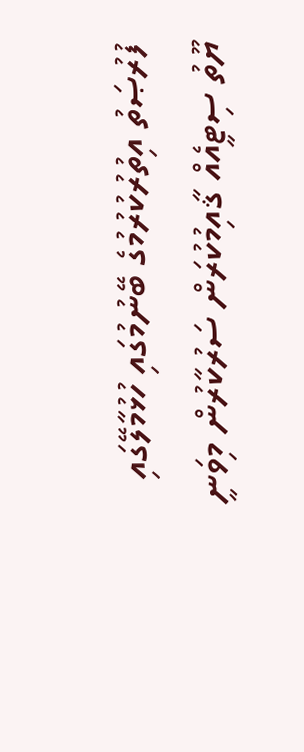ފުރުޞަތު އިތުރުކުރުމުގެ ބޭނުމުގައި ހުޅުމާލޭގައި ޔޫތު ސިޓީއެއް ޤާއިމުކުރަން ސަރުކާރުން މިވަނީ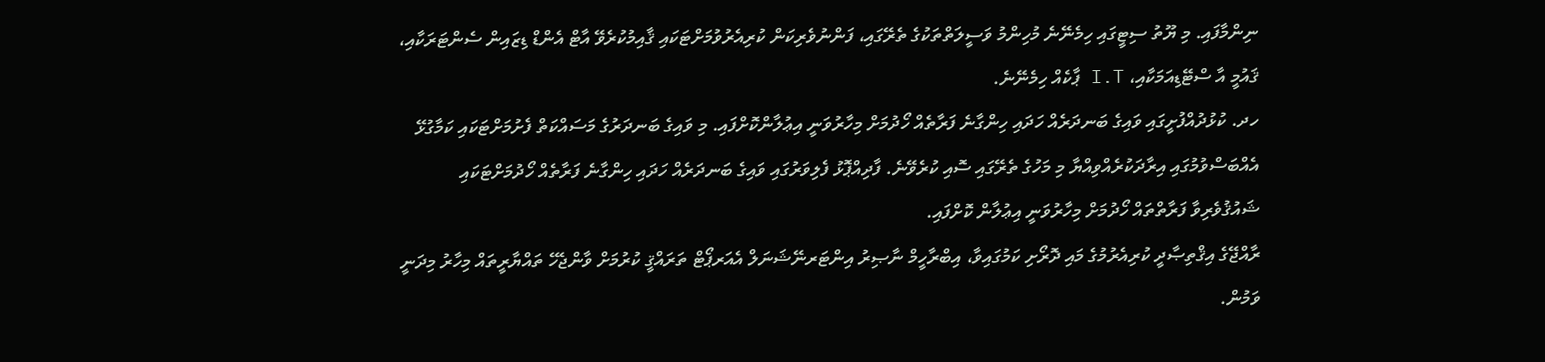ނިންމާފައި. މި ޔޫތު ސިޓީގައި ހިމެނޭނެ މުހިންމު ވަސީލަތްތަކުގެ ތެރޭގައި، ފަންނުވެރިކަން ކުރިއެރުވުމަށްޓަކައި ޤާއިމުކުރެވޭ އާޓް އެންޑް ޑިޒައިން ސެންޓަރަކާއި، ޤައުމީ އާ ސްޓޭޑިއަމަކާއި، I.T ޕާކެއް ހިމެނޭނެ.
ހދ. ކުޅުދުއްފުށީގައި ވައިގެ ބަނދަރެއް ހަދައި ހިންގާނެ ފަރާތެއް ހޯދުމަށް މިހާރުވަނީ އިޢުލާންކޮށްފައި. މި ވައިގެ ބަނދަރުގެ މަސައްކަތް ފެށުމަށްޓަކައި ކަމާގުޅޭ އެއްބަސްވުމުގައި އިރާދަކުރެއްވިއްޔާ މި މަހުގެ ތެރޭގައި ސޮއި ކުރެވޭނެ. ފާދިއްޕޮޅު ފެލިވަރުގައި ވައިގެ ބަނދަރެއް ހަދައި ހިންގާނެ ފަރާތެއް ހޯދުމަށްޓަކައި ޝައުޤުވެރިވާ ފަރާތްތައް ހޯދުމަށް މިހާރުވަނީ އިޢުލާން ކޮށްފައި.
ރާއްޖޭގެ އިޤްތިޞާދީ ކުރިއެރުމުގެ މައި ދޮރޯށި ކަމުގައިވާ، އިބްރާހީމް ނާޞިރު އިންޓަރނޭޝަނަލް އެއަރޕޯޓް ތަރައްޤީ ކުރުމަށް ވާންޖެހޭ ތައްޔާރީތައް މިހާރު މިދަނީ ވަމުން.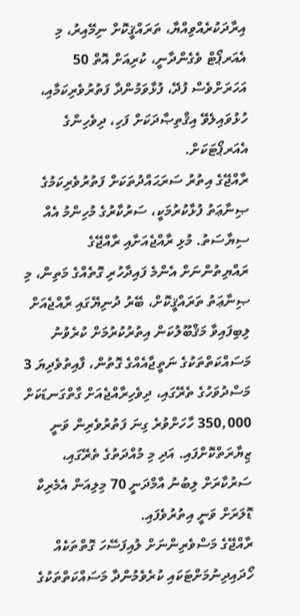އިރާދަކުރެއްވިއްޔާ، ތަރައްޤީކޮށް ނިމޭއިރު، މި އެއަރޕޯޓް ވެގެންދާނީ، ކުރިއަށް އޮތް 50 އަހަރަށްވެސް ފުދޭ، ފުޅާވަމުންދާ ފަތުރުވެރިކަމާއި، ހުޅުވައިލެވޭ އިޤްތިޞާދަކަށް ފަހި، ދިވެހިންގެ އެއަރޕޯޓަކަށް.
ރާއްޖޭގެ އިތުރު ސަރަޙައްދުތަކަށް ފަތުރުވެރިކަމުގެ ޞިނާޢަތު ފުޅާކުރުމަކީ، ސަރުކާރުގެ މުހިންމު އެއް ސިޔާސަތު. މުޅި ރާއްޖެއަށާއި ރާއްޖޭގެ ރައްޔިތުންނަށް އެންމެ ފައިދާހުރި ގޮތެއްގެ މަތިން، މި ޞިނާޢަތު ތަރައްޤީކޮށް، ބޭރު ދުނިޔޭގައި ރާއްޖެއަށް ލިބިފައިވާ މަޤްބޫލުކަން އިތުރުކުރުމަށް ކުރެވުނު މަސައްކަތްތަކުގެ ނަތީޖާއެއްގެ ގޮތުން، ފާއިތުވެދިޔަ 3 މަސްދުވަހުގެ ތެރޭގައި، ދިވެހިރާއްޖެއަށް ގާތްގަނޑަކަށް 350,000 ހާހަށްވުރެ ގިނަ ފަތުރުވެރިން ވަނީ ޒިޔާރަތްކޮށްފައި. އަދި މި މުއްދަތުގެ ތެރޭގައި، ސަރުކާރަށް ލިބުނު އާމްދަނީ 70 މިލިއަން އެމެރިކާ ޑޮލަރަށް ވަނީ އިތުރުވެފައި.
ރާއްޖޭގެ މަސްވެރިންނަށް ލުއިފަސޭހަ ގޮތްތަކެއް ހޯދައިދިނުމަށްޓަކައި ކުރެވެމުންދާ މަސައްކަތްތަކުގެ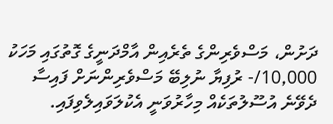ދަށުން، މަސްވެރިންގެ ތެރެއިން އާމްދަނީގެ ގޮތުގައި މަހަކު 10,000/- ރުފިޔާ ނުލިބޭ މަސްވެރިންނަށް ފައިސާ ދެވޭނެ އުސޫލުތަކެއް މިހާރުވަނީ އެކުލަވައިލެވިފައި.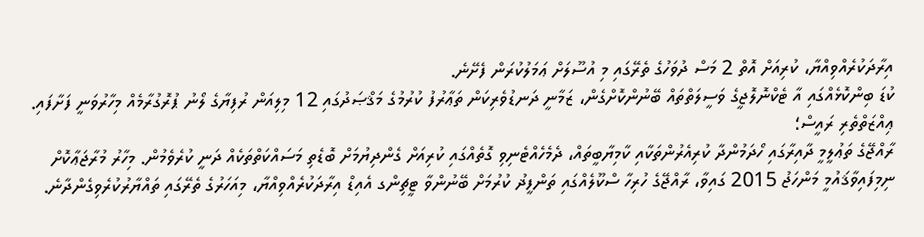އިރާދަކުރެއްވިއްޔާ، ކުރިއަށް އޮތް 2 މަސް ދުވަހުގެ ތެރޭގައި މި އުސޫލަށް ޢަމަލުކުރަން ފެށޭނެ.
ކުޑަ ބިންކޮޅެއްގައި އާ ޓެކްނޮލޮޖީގެ ވަސީލަތްތައް ބޭނުންކޮށްގެން، ޒަމާނީ ދަނޑުވެރިކަން ތަޢާރުފު ކުރުމުގެ މަޤްޞަދުގައި 12 މިލިއަން ރުފިޔާގެ ލޯނު ޕުރޮގުރާމެއް މިހާރުވަނީ ފަށާފައި.
ޢިއްޒަތްތެރި ރައީސް؛
ރާއްޖޭގެ ތަޢުލީމީ ދާއިރާގައި ހޯދަމުންދާ ކުރިއެރުންތަކާއި ކާމިޔާބީތައް، ދެމެހެއްޓެނިވި ގޮތެއްގައި ކުރިއަށް ގެންދިޔުމަށް ބޮޑެތި މަސައްކަތްތަކެއް ދަނީ ކުރެވެމުން. މިހާރު މުރާޖަޢާކޮށް ނިމިފައިވާޤައުމީ މަންހަޖު 2015 ގައިވާ، ރާއްޖޭގެ ހުރިހާ ސްކޫލެއްގައި ތަންފީޛު ކުރުމަށް ބޭނުންވާ ޓީޗިންގ އެއިޑް އިރާދަކުރެއްވިއްޔާ، މިއަހަރުގެ ތެރޭގައި ތައްޔާރުކުރެވިގެންދާނެ.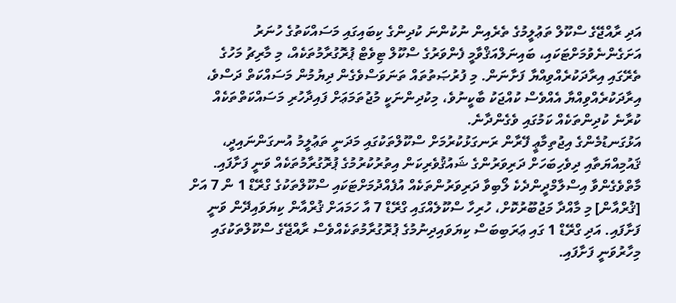އަދި ރާއްޖޭގެ ސްކޫލް ތަޢުލީމުގެ ތެރެއިން ނުކުންނަ ކުދިންގެ ކިބައިގައި މަސައްކަތުގެ ހުނަރު އަށަގެންނެވުމަށްޓަކައި، ބައިނަލްއަޤްވާމީ ފެންވަރުގެ ސްކޫލް ޓިވެޓް ޕުރޮގުރާމުތަކެއް، މި މާރިޗު މަހުގެ ތެރޭގައި އިރާދަކުރެއްވިއްޔާ ފަށާނަން. މި ފުރުޞަތުތައް ތަނަވަސްވެގެން ދިޔުމުން މަސައްކަތް ދަސްވެ، އިރާދަކުރެއްވިއްޔާ އެއްވެސް ކުއްޖަކު ބާކީނުވެ، މިކުދިންނަކީ މުޖުތަމަޢަށް ފައިދާހުރި މަސައްކަތްތަކެއް ކުރާނެ ކުދިންތަކެއް ކަމުގައި ވެގެންދާނެ.
އަޅުގަނޑުމެންގެ އިޖުތިމާޢީ ފޭރާން ރަނގަޅުކުރުމަށް ސްކޫލްތަކުގައި މަދަނީ ތަޢުލީމު އުނގަންނައިދީ، ޤައުމިއްޔަތާއި ދިވެހިބަހަށް ދަރިވަރުންގެ ޝައުޤުވެރިކަން އިތުރުކުރުމުގެ ޕުރޮގުރާމުތަކެއް ވަނީ ފަށާފައި. މާތްވެގެންވާ އިސްލާމްދީންދެކެ ލޯބިވާ ދަރިވަރުންތަކެއް އުފެއްދުމަށްޓަކައި ސްކޫލްތަކުގެ ގްރޭޑް 1 ން 7 އަށް [ޤުރްއާން] މި މާއްދާ މަޖުބޫރުކޮށް، ހުރިހާ ސްކޫލެއްގައި ގްރޭޑް 7 އާ ހަމައަށް ޤުރްއާން ކިޔަވައިދޭން ވަނީ ފަށާފައި. އަދި ގްރޭޑް 1 ގައި ޢަރަބިބަސް ކިޔަވައިދިނުމުގެ ޕުރޮގުރާމުތަކެއްވެސް ރާއްޖޭގެ ސްކޫލްތަކުގައި މިހާރުވަނީ ފަށާފައި.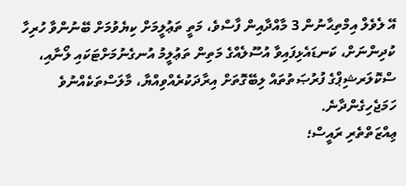އޭ ލެވެލް އިމްތިޙާނުން 3 މާއްދާއިން ފާސްވެ، މަތީ ތަޢުލީމަށް ކިޔެވުމަށް ބޭނުންވާ ހުރިހާ ކުދިންނަށް، ކަނޑައެޅިފައިވާ އުސޫލެއްގެ މަތިން ތަޢުލީމު އުނގެނުމަށްޓަކައި ލޯނާއި، ސްކޮލަރޝިޕްގެ ފުރުޞަތުތައް ލިބޭގޮތަށް އިރާދަކުރެއްވިއްޔާ، މާލަސްތަކެއްނުވެ ހަމަޖެހިގެންދާނެ.
ޢިއްޒަތްތެރި ރައީސް؛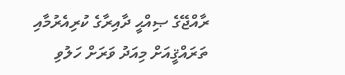ރާއްޖޭގެ ޞިއްޙީ ދާއިރާގެ ކުރިއެރުމާއި ތަރައްޤީއަށް މިއަދު ވަރަށް ހަލުވި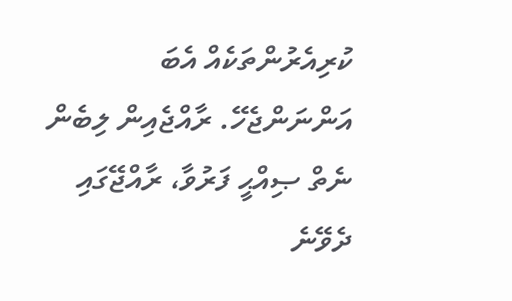ކުރިއެރުންތަކެއް އެބަ އަންނަންޖެހޭ. ރާއްޖެއިން ލިބެން ނެތް ޞިއްޙީ ފަރުވާ، ރާއްޖޭގައި ދެވޭނެ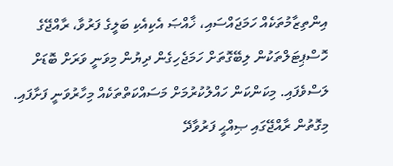އިންތިޒާމުތަކެއް ހަމަޖައްސައި، ޚާއްޞަ އެކިއެކި ބަލީގެ ފަރުވާ، ރާއްޖޭގެ ހޮސްޕިޓަލްތަކުން ލިބޭގޮތަށް ހަމަޖެހިގެން ދިޔުން މިވަނީ ވަރަށް ބޮޑަށް ލަސްވެފައި. މިކަންކަން ހައްލުކުރުމަށް މަސައްކަތްތަކެއް މިހާރުވަނީ ފަށާފައި. މިގޮތުން ރާއްޖޭގައި ޞިއްޙީ ފަރުވާދޭ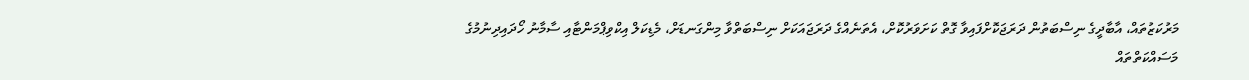މަރުކަޒުތައް، އާބާދީގެ ނިސްބަތުން ދަރަޖަކޮށްފައިވާ ގޮތް ކަށަވަރުކޮށް، އެތަނެއްގެ ދަރަޖައަކަށް ނިސްބަތްވާ މިންގަނޑަށް، މެޑިކަލް އިކްވިޕްމަންޓާއި ސާމާނު ހޯދައިދިނުމުގެ މަސައްކަތްތައް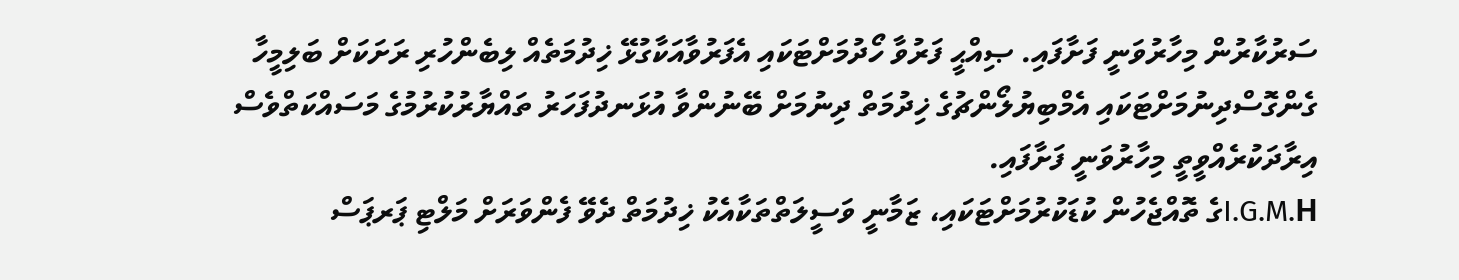ސަރުކާރުން މިހާރުވަނީ ފަށާފައި. ޞިއްޙީ ފަރުވާ ހޯދުމަށްޓަކައި އެފަރުވާއަކާގުޅޭ ޚިދުމަތެއް ލިބެންހުރި ރަށަކަށް ބަލިމީހާ ގެންގޮސްދިނުމަށްޓަކައި އެމްބިޔުލޯންޗުގެ ޚިދުމަތް ދިނުމަށް ބޭނުންވާ އުޅަނދުފަހަރު ތައްޔާރުކުރުމުގެ މަސައްކަތްވެސް އިރާދަކުރެއްވީތީ މިހާރުވަނީ ފަށާފައި.
I.G.M.Hގެ ތޮއްޖެހުން ކުޑަކުރުމަށްޓަކައި، ޒަމާނީ ވަސީލަތްތަކާއެކު ޚިދުމަތް ދެވޭ ފެންވަރަށް މަލްޓި ޕަރޕަސް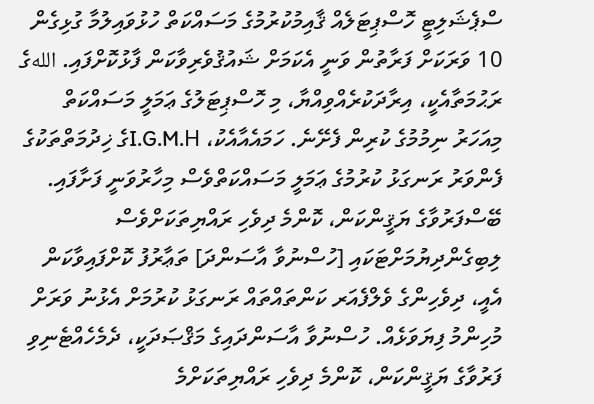ސްޕެޝަލިޓީ ހޮސްޕިޓަލެއް ޤާއިމުކުރުމުގެ މަސައްކަތް ހުޅުވައިލުމާ ގުޅިގެން 10 ވަރަކަށް ފަރާތުން ވަނީ އެކަމަށް ޝައުޤުވެރިވާކަން ފާޅުކޮށްފައި. اللهގެ ރަޙުމަތާއެކީ، އިރާދަކުރެއްވިއްޔާ، މި ހޮސްޕިޓަލުގެ ޢަމަލީ މަސައްކަތް މިއަހަރު ނިމުމުގެ ކުރިން ފެށޭނެ. ހަމައެއާއެކު، I.G.M.Hގެ ޚިދުމަތްތަކުގެ ފެންވަރު ރަނގަޅު ކުރުމުގެ ޢަމަލީ މަސައްކަތްވެސް މިހާރުވަނީ ފަށާފައި.
ބޭސްފަރުވާގެ ޔަޤީންކަން، ކޮންމެ ދިވެހި ރައްޔިތަކަށްވެސް ލިބިގެންދިޔުމަށްޓަކައި [ހުސްނުވާ އާސަންދަ] ތަޢާރުފު ކޮށްފައިވާކަން އެއީ، ދިވެހިންގެ ވެލްފެއަރ ކަންތައްތައް ރަނގަޅު ކުރުމަށް އެޅުނު ވަރަށް މުހިންމު ފިޔަވަޅެއް. ހުސްނުވާ އާސަންދައިގެ މަޤްޞަދަކީ، ދެމެހެއްޓެނިވި ފަރުވާގެ ޔަޤީންކަން، ކޮންމެ ދިވެހި ރައްޔިތަކަށްމެ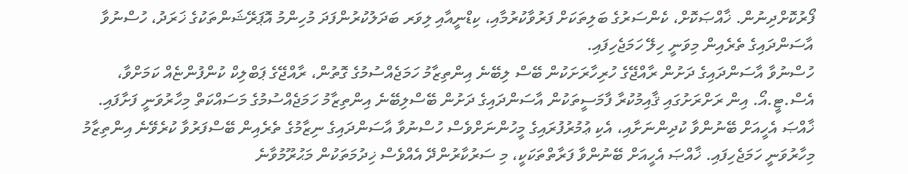ފޯރުކޮށްދިނުން. ޚާއްޞަކޮށް، ކެންސަރުގެ ބަލިތަކަށް ފަރުވާކުރުމާއި، ކިޑްނީއާއި ލިވަރ ބަދަލުކުރުންފަދަ މުހިންމު އޮޕަރޭޝަންތަކުގެ ޚަރަދު، ހުސްނުވާ އާސަންދައިގެ ތެރެއިން މިވަނީ ހިލޭ ހަމަޖެހިފައި.
ހުސްނުވާ އާސަންދައިގެ ދަށުން ރާއްޖޭގެ ހުރިހާރަށަކުން ބޭސް ލިބޭނެ އިންތިޒާމު ހަމަޖެއްސުމުގެ ގޮތުން، ރާއްޖޭގެ ޕަބްލިކް ކުންފުންޏެއް ކަމަށްވާ، އެސް.ޓީ.އޯ. އިން ރަށްރަށުގައި ޤާއިމުކުރާ ފާމަސީތަކުން އާސަންދައިގެ ދަށުން ބޭސްލިބޭނެ އިންތިޒާމު ހަމަޖެއްސުމުގެ މަސައްކަތް މިހާރުވަނީ ފަށާފައި.
ޚާއްޞަ އެހީއަށް ބޭނުންވާ ކުދިންނަށާއި، އެކި ޢުމުރުފުރައިގެ މީހުންނަށްވެސް ހުސްނުވާ އާސަންދައިގެ ނިޒާމުގެ ތެރެއިން ބޭސްފަރުވާ ކުރެވޭނެ އިންތިޒާމު މިހާރުވަނީ ހަމަޖެހިފައި. ޚާއްޞަ އެހީއަށް ބޭނުންވާ ފަރާތްތަކަކީ، މި ސަރުކާރުންދޭ އެއްވެސް ޚިދުމަތަކުން މަޙުރޫމުވާނެ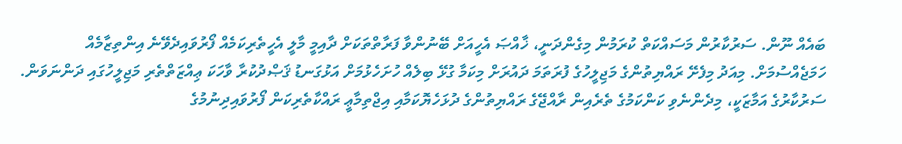ބައެއް ނޫން. ސަރުކާރުން މަސައްކަތް ކުރަމުން މިގެންދަނީ، ޚާއްޞަ އެހީއަށް ބޭނުންވާ ފަރާތްތަކަށް ދާއިމީ މާލީ އެހީތެރިކަމެއް ފޯރުވައިދެވޭނެ އިންތިޒާމެއް ހަމަޖެއްސުމަށް. މިއަދު މިފެށޭ ރައްޔިތުންގެ މަޖިލީހުގެ ފުރަތަމަ ދައުރަށް މިކަމާ ގުޅޭ ބިލެއް ހުށަހެޅުމަށް އަޅުގަނޑު ޤަޞްދުކުރާ ވާހަކަ ޢިއްޒަތްތެރި މަޖިލީހުގައި ދަންނަވަން.
ސަރުކާރުގެ އަމާޒަކީ، މިދެންނެވި ކަންކަމުގެ ތެރެއިން ރާއްޖޭގެ ރައްޔިތުންގެ ދުޅަހެޔޮކަމާއި އިޖްތިމާޢީ ރައްކާތެރިކަން ފޯރުވައިދިނުމުގެ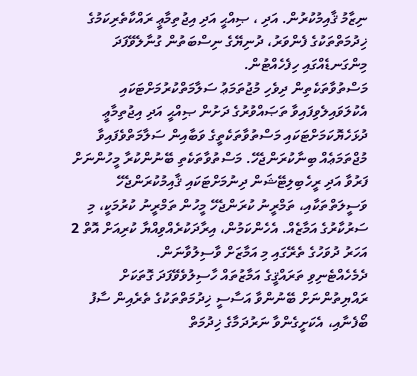ނިޒާމު ޤާއިމުކުރުން. އަދި ، ޞިއްޙީ އަދި އިޖުތިމާޢީ ރައްކާތެރިކަމުގެ ޚިދުމަތްތަކުގެ ފެންވަރު، ދުނިޔޭގެ ނިސްބަތުން ގުނާލެވޭފަދަ މިންގަނޑެއްގައި ހިފެހެއްޓުން.
މަސްތުވާތަކެތިން ދިވެހި މުޖުތަމަޢު ސަލާމަތްކުރުމަށްޓަކައި އެކުލަވައިލެވިފައިވާ ތަޞައްވުރުގެ ދަށުން ޞިއްޙީ އަދި އިޖުތިމާޢީ ދުޅަހެޔޮކަމަށްޓަކައި މަސްތުވާތަކެތީގެ ވަބާއިން ސަލާމަތްވެފައިވާ މުޖްތަމަޢެއް ބިނާކުރަންޖެހޭ. މަސްތުވާތަކެތި ބޭނުންކުރާ މީހުންނަށް ފަރުވާ އަދި ރީހެބިލިޓޭޝަން ދިނުމަށްޓަކައި ޤާއިމުކުރަންޖެހޭ ވަސީލަތްތަކާއި، ތަމްރީނު ކުރަންޖެހޭ މީހުން ތަމްރީނު ކުރުމަކީ، މި ސަރުކާރުގެ އަމާޒެއް. އެހެންކަމުން، އިރާދަކުރެއްވިއްޔާ ކުރިއަށް އޮތް 2 އަހަރު ދުވަހުގެ ތެރޭގައި މި އަމާޒަށް ވާސިލުވާނަން.
ދެމެހެއްޓެނިވި ތަރައްޤީގެ އަމާޒުތައް ހާސިލުވެވޭފަދަ ގޮތަކަށް ރައްޔިތުންނަށް ބޭނުންވާ އަސާސީ ޚިދުމަތްތަކުގެ ތެރެއިން ސާފު ބޯފެނާއި، އެކަށީގެންވާ ނަރުދަމާގެ ޚިދުމަތް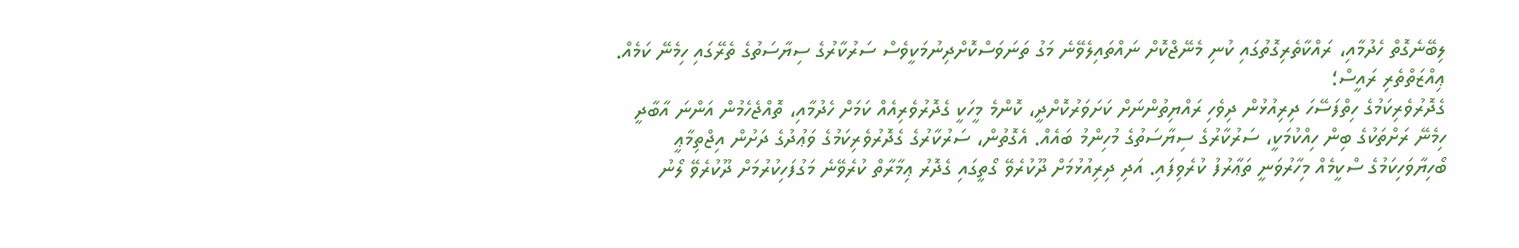ލިބޭނެގޮތް ހެދުމާއި، ރައްކާތެރިގޮތުގައި ކުނި މެނޭޖްކޮށް ނައްތައިލެވޭނެ މަގު ތަނަވަސްކޮށްދިނުމަކީވެސް ސަރުކާރުގެ ސިޔާސަތުގެ ތެރޭގައި ހިމެނޭ ކަމެއް.
ޢިއްޒަތްތެރި ރައީސް؛
ގެދޮރުވެރިކަމުގެ ހިތްފަސޭހަ ދިރިއުޅުން ދިވެހި ރައްޔިތުންނަށް ކަށަވަރުކޮށްދީ، ކޮންމެ މީހަކީ ގެދޮރުވެރިއެއް ކަމަށް ހެދުމާއި، ތޮއްޖެހެމުން އަންނަ އާބާދީ ހިމެނޭ ރަށްތަކުގެ ބިން ހިއްކުމަކީ، ސަރުކާރުގެ ސިޔާސަތުގެ މުހިންމު ބައެއް. އެގޮތުން، ސަރުކާރުގެ ގެދޮރުވެރިކަމުގެ ވަޢުދުގެ ދަށުން އިޖްތިމާޢީ ބޯހިޔާވަހިކަމުގެ ސްކީމެއް މިހާރުވަނީ ތަޢާރުފު ކުރެވިފައި. އަދި ދިރިއުޅުމަށް ދޫކުރެވޭ ގޯތީގައި ގެދޮރު ޢިމާރާތް ކުރެވޭނެ މަގުފަހިކުރުމަށް ދޫކުރެވޭ ލޯނު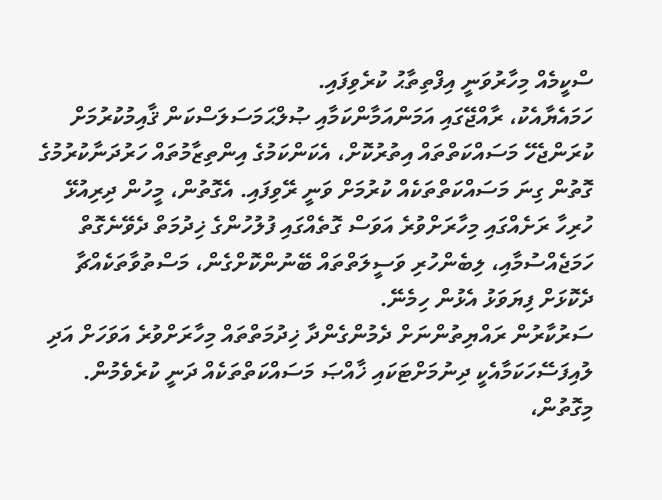ސްކީމެއް މިހާރުވަނީ އިފްތިތާޙު ކުރެވިފައި.
ހަމައެޔާއެކު، ރާއްޖޭގައި އަމަންއަމާންކަމާއި ޞުލްޙަމަސަލަސްކަން ޤާއިމުކުރުމަށް ކުރަންޖެހޭ މަސައްކަތްތައް އިތުރުކޮށް، އެކަންކަމުގެ އިންތިޒާމުތައް ހަރުދަނާކުރުމުގެ ގޮތުން ގިނަ މަސައްކަތްތަކެއް ކުރުމަށް ވަނީ ރޭވިފައި. އެގޮތުން، މީހުން ދިރިއުޅޭ ހުރިހާ ރަށެއްގައި މިހާރަށްވުރެ އަވަސް ގޮތެއްގައި ފުލުހުންގެ ޚިދުމަތް ދެވޭނެގޮތް ހަމަޖެއްސުމާއި، ލިބެންހުރި ވަސީލަތްތައް ބޭނުންކޮށްގެން، މަސްތުވާތަކެއްޗާ ދެކޮޅަށް ފިޔަވަޅު އެޅުން ހިމެނޭ.
ސަރުކާރުން ރައްޔިތުންނަށް ދެމުންގެންދާ ޚިދުމަތްތައް މިހާރަށްވުރެ އަވަހަށް އަދި ލުއިފަސޭހަކަމާއެކީ ދިނުމަށްޓަކައި ޚާއްޞަ މަސައްކަތްތަކެއް ދަނީ ކުރެވެމުން. މިގޮތުން،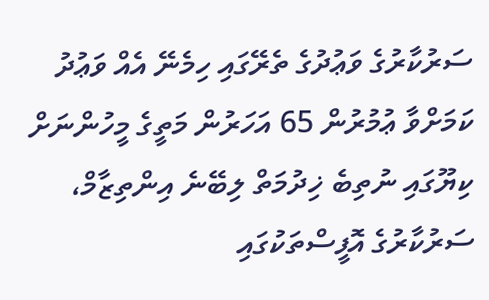ސަރުކާރުގެ ވަޢުދުގެ ތެރޭގައި ހިމެނޭ އެއް ވަޢުދު ކަމަށްވާ ޢުމުރުން 65 އަހަރުން މަތީގެ މީހުންނަށް ކިޔޫގައި ނުތިބެ ޚިދުމަތް ލިބޭނެ އިންތިޒާމް، ސަރުކާރުގެ އޮފީސްތަކުގައި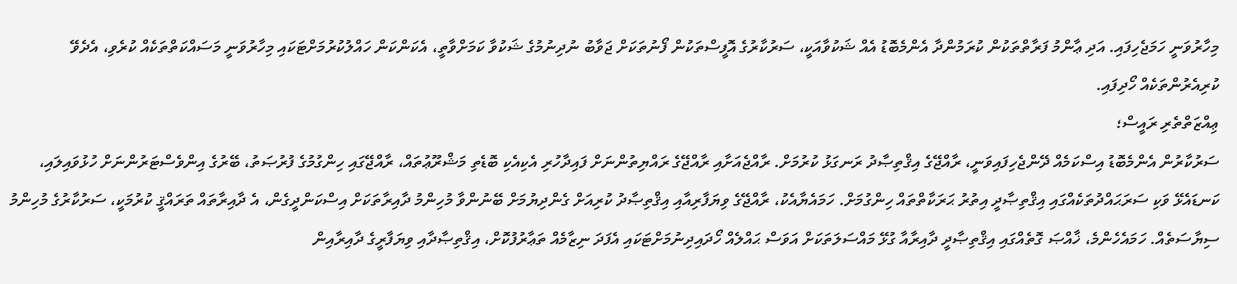މިހާރުވަނީ ހަމަޖެހިފައި. އަދި ޢާންމު ފަރާތްތަކުން ކުރަމުންދާ އެންމެބޮޑު އެއް ޝަކުވާއަކީ، ސަރުކާރުގެ އޮފީސްތަކުން ފޯނުތަކަށް ޖަވާބު ނުދިނުމުގެ ޝަކުވާ ކަމަށްވާތީ، އެކަންކަން ހައްލުކުރުމަށްޓަކައި މިހާރުވަނީ މަސައްކަތްތަކެއް ކުރެވި، އެދެވޭ ކުރިއެރުންތަކެއް ހޯދިފައި.
ޢިއްޒަތްތެރި ރައީސް؛
ސަރުކާރުން އެންމެބޮޑު އިސްކަމެއް ދޭންޖެހިފައިވަނީ، ރާއްޖޭގެ އިޤްތިޞާދު ރަނގަޅު ކުރުމަށް. ރާއްޖެއަށާއި ރާއްޖޭގެ ރައްޔިތުންނަށް ފައިދާހުރި އެކިއެކި ބޮޑެތި މަޝްރޫޢުތައް، ރާއްޖޭގައި ހިންގުމުގެ ފުރުޞަތު، ބޭރުގެ އިންވެސްޓަރުންނަށް ހުޅުވައިލައި، ކަނޑައެޅޭ ވަކި ސަރަޙައްދުތަކެއްގައި އިޤްތިޞާދީ އިތުރު ޙަރަކާތްތައް ހިންގުމަށް. ހަމައެޔާއެކު، ރާއްޖޭގެ ވިޔަފާރިއާއި އިޤްތިޞާދު ކުރިއަށް ގެންދިޔުމަށް ބޭނުންވާ މުހިންމު ދާއިރާތަކަށް އިސްކަންދީގެން، އެ ދާއިރާތައް ތަރައްޤީ ކުރުމަކީ، ސަރުކާރުގެ މުހިންމު ސިޔާސަތެއް. ހަމައެހެންމެ، ޚާއްޞަ ގޮތެއްގައި އިޤްތިޞާދީ ދާއިރާއާ ގުޅޭ މައްސަލަތަކަށް އަވަސް ޙައްލެއް ހޯދައިދިނުމަށްޓަކައި އެފަދަ ނިޒާމެއް ތަޢާރުފުކޮށް، އިޤްތިޞާދާއި ވިޔަފާރީގެ ދާއިރާއިން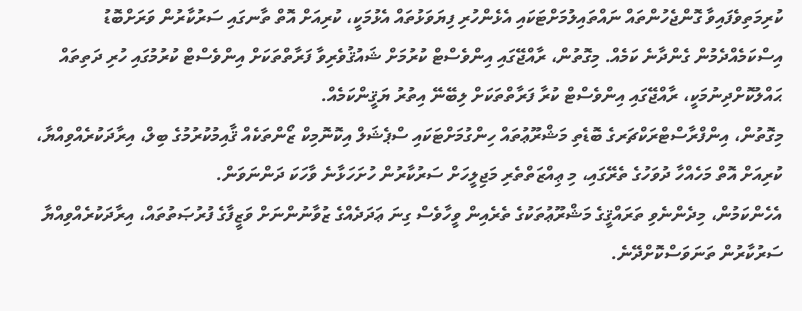ކުރިމަތިވެފައިވާ ގޮންޖެހުންތައް ނައްތައިލުމަށްޓަކައި އެޅެންހުރި ފިޔަވަޅުތައް އެޅުމަކީ، ކުރިއަށް އޮތް ތާނގައި ސަރުކާރުން ވަރަށްބޮޑު އިސްކަމެއްދެމުން ގެންދާނެ ކަމެއް. މިގޮތުން، ރާއްޖޭގައި އިންވެސްޓް ކުރުމަށް ޝައުޤުވެރިވާ ފަރާތްތަކަށް އިންވެސްޓް ކުރުމުގައި ހުރި ދަތިތައް ޙައްލުކޮށްދިނުމަކީ، ރާއްޖޭގައި އިންވެސްޓް ކުރާ ފަރާތްތަކަށް ލިބޭނޭ އިތުރު ޔަޤީންކަމެއް.
މިގޮތުން، އިންފްރާސްޓްރަކްޗަރގެ ބޮޑެތި މަޝްރޫޢުތައް ހިންގުމަށްޓަކައި ސްޕެޝަލް އިކޮނޮމިކް ޒޯންތަކެއް ޤާއިމުކުރުމުގެ ބިލް، އިރާދަކުރެއްވިއްޔާ، ކުރިއަށް އޮތް މަހެއްހާ ދުވަހުގެ ތެރޭގައި، މި ޢިއްޒަތްތެރި މަޖިލީހަށް ސަރުކާރުން ހުށަހަޅާނެ ވާހަކަ ދަންނަވަން.
އެހެންކަމުން، މިދެންނެވި ތަރައްޤީގެ މަޝްރޫޢުތަކުގެ ތެރެއިން ވީހާވެސް ގިނަ ޢަދަދެއްގެ ޒުވާނުންނަށް ވަޒީފާގެ ފުރުޞަތުތައް، އިރާދަކުރެއްވިއްޔާ ސަރުކާރުން ތަނަވަސްކޮށްދޭނެ.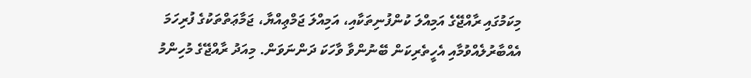މިކަމުގައި ރާއްޖޭގެ އަމިއްލަ ކުންފުނިތަކާއި، އަމިއްލަ ޖަމްޢިއްޔާ، ޖަމާޢަތްތަކުގެ ފުރިހަމަ އެއްބާރުލެއްވުމާއި އެހީތެރިކަން ބޭނުންވާ ވާހަކަ ދަންނަވަން. މިއަދު ރާއްޖޭގެ މުހިންމު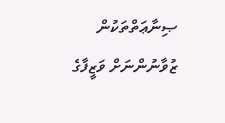ޞިނާޢަތްތަކުން ޒުވާނުންނަށް ވަޒީފާގެ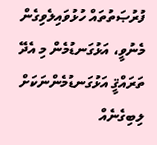ފުރުޞަތުތައް ހުޅުވައިލެވިގެން މެނުވީ، އަޅުގަނޑުމެން މި އެދޭ ތަރައްޤީ އަޅުގަނޑުމެންނަކަށް ލިބިގެނެއް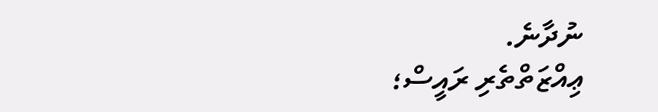ނުދާނެ.
ޢިއްޒަތްތެރި ރައީސް؛